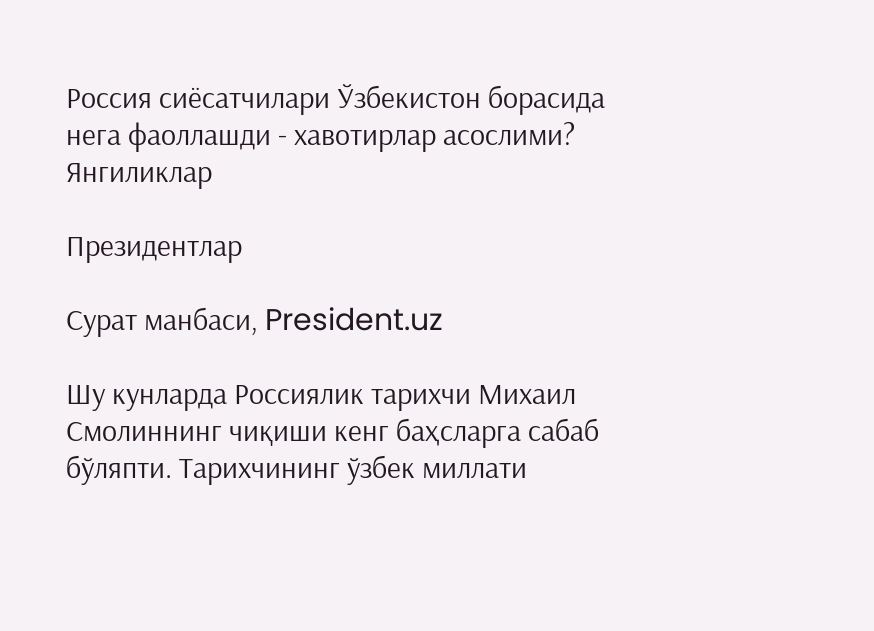Россия сиёсатчилари Ўзбекистон борасида нега фаоллашди - хавотирлар асослими? Янгиликлар

Президентлар

Сурат манбаси, President.uz

Шу кунларда Россиялик тарихчи Михаил Смолиннинг чиқиши кенг баҳсларга сабаб бўляпти. Тарихчининг ўзбек миллати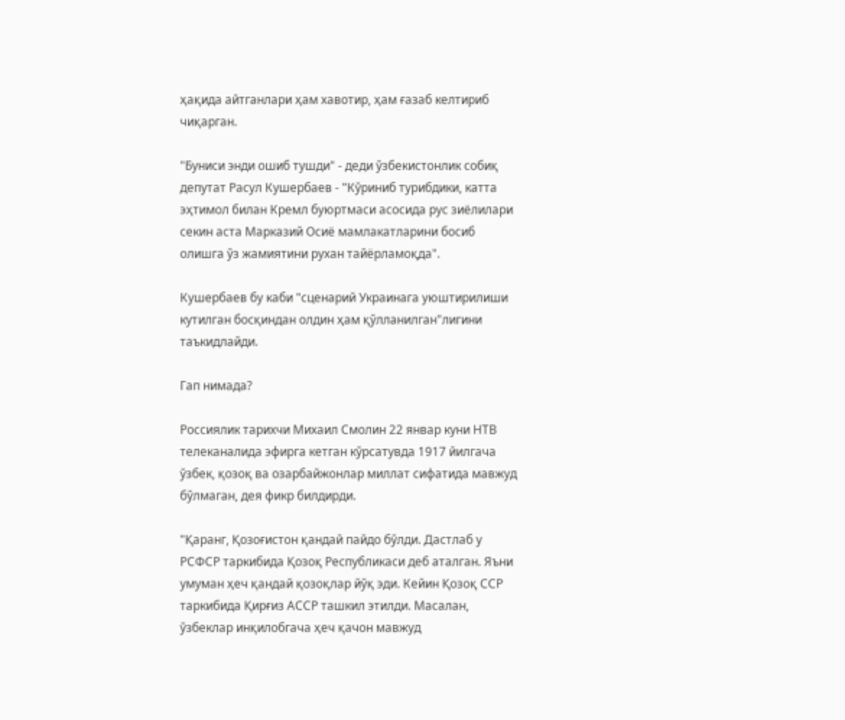ҳақида айтганлари ҳам хавотир, ҳам ғазаб келтириб чиқарган.

"Буниси энди ошиб тушди" - деди ўзбекистонлик собиқ депутат Расул Кушербаев - "Кўриниб турибдики, катта эҳтимол билан Кремл буюртмаси асосида рус зиёлилари секин аста Марказий Осиё мамлакатларини босиб олишга ўз жамиятини рухан тайёрламоқда".

Кушербаев бу каби "сценарий Украинага уюштирилиши кутилган босқиндан олдин ҳам қўлланилган"лигини таъкидлайди.

Гап нимада?

Россиялик тарихчи Михаил Смолин 22 январ куни НТВ телеканалида эфирга кетган кўрсатувда 1917 йилгача ўзбек, қозоқ ва озарбайжонлар миллат сифатида мавжуд бўлмаган, дея фикр билдирди.

"Қаранг, Қозоғистон қандай пайдо бўлди. Дастлаб у РСФСР таркибида Қозоқ Республикаси деб аталган. Яъни умуман ҳеч қандай қозоқлар йўқ эди. Кейин Қозоқ ССР таркибида Қирғиз АССР ташкил этилди. Масалан, ўзбеклар инқилобгача ҳеч қачон мавжуд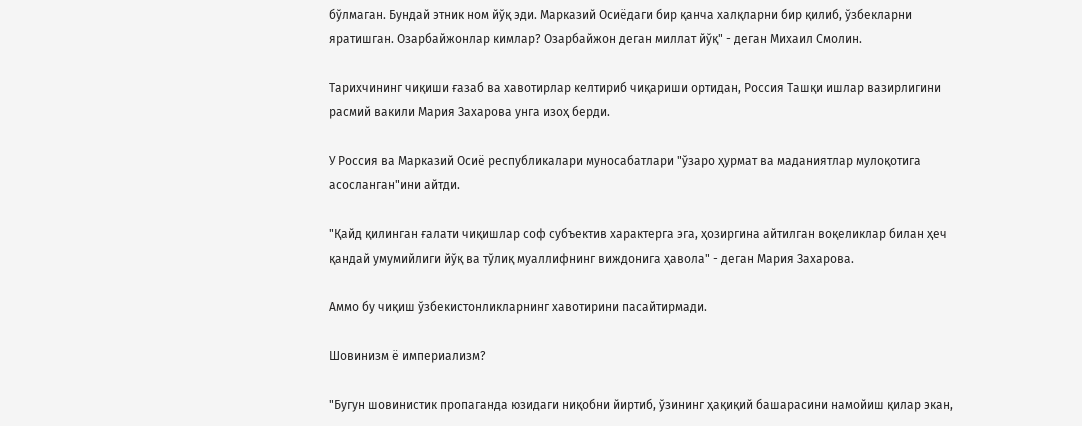бўлмаган. Бундай этник ном йўқ эди. Марказий Осиёдаги бир қанча халқларни бир қилиб, ўзбекларни яратишган. Озарбайжонлар кимлар? Озарбайжон деган миллат йўқ" - деган Михаил Смолин.

Тарихчининг чиқиши ғазаб ва хавотирлар келтириб чиқариши ортидан, Россия Ташқи ишлар вазирлигини расмий вакили Мария Захарова унга изоҳ берди.

У Россия ва Марказий Осиё республикалари муносабатлари "ўзаро ҳурмат ва маданиятлар мулоқотига асосланган"ини айтди.

"Қайд қилинган ғалати чиқишлар соф субъектив характерга эга, ҳозиргина айтилган воқеликлар билан ҳеч қандай умумийлиги йўқ ва тўлиқ муаллифнинг виждонига ҳавола" - деган Мария Захарова.

Аммо бу чиқиш ўзбекистонликларнинг хавотирини пасайтирмади.

Шовинизм ё империализм?

"Бугун шовинистик пропаганда юзидаги ниқобни йиртиб, ўзининг ҳақиқий башарасини намойиш қилар экан,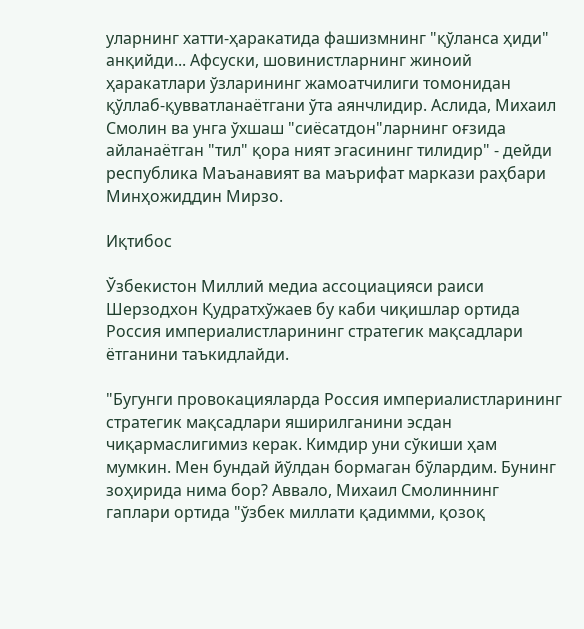уларнинг хатти-ҳаракатида фашизмнинг "қўланса ҳиди" анқийди... Афсуски, шовинистларнинг жиноий ҳаракатлари ўзларининг жамоатчилиги томонидан қўллаб-қувватланаётгани ўта аянчлидир. Аслида, Михаил Смолин ва унга ўхшаш "сиёсатдон"ларнинг оғзида айланаётган "тил" қора ният эгасининг тилидир" - дейди республика Маъанавият ва маърифат маркази раҳбари Минҳожиддин Мирзо.

Иқтибос

Ўзбекистон Миллий медиа ассоциацияси раиси Шерзодхон Қудратхўжаев бу каби чиқишлар ортида Россия империалистларининг стратегик мақсадлари ётганини таъкидлайди.

"Бугунги провокацияларда Россия империалистларининг стратегик мақсадлари яширилганини эсдан чиқармаслигимиз керак. Кимдир уни сўкиши ҳам мумкин. Мен бундай йўлдан бормаган бўлардим. Бунинг зоҳирида нима бор? Аввало, Михаил Смолиннинг гаплари ортида "ўзбек миллати қадимми, қозоқ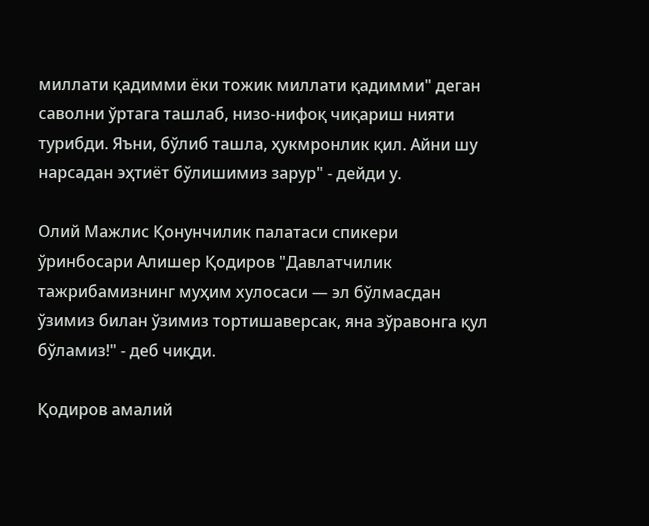миллати қадимми ёки тожик миллати қадимми" деган саволни ўртага ташлаб, низо-нифоқ чиқариш нияти турибди. Яъни, бўлиб ташла, ҳукмронлик қил. Айни шу нарсадан эҳтиёт бўлишимиз зарур" - дейди у.

Олий Мажлис Қонунчилик палатаси спикери ўринбосари Алишер Қодиров "Давлатчилик тажрибамизнинг муҳим хулосаси — эл бўлмасдан ўзимиз билан ўзимиз тортишаверсак, яна зўравонга қул бўламиз!" - деб чиқди.

Қодиров амалий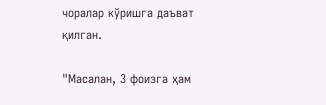чоралар кўришга даъват қилган.

"Масалан, 3 фоизга ҳам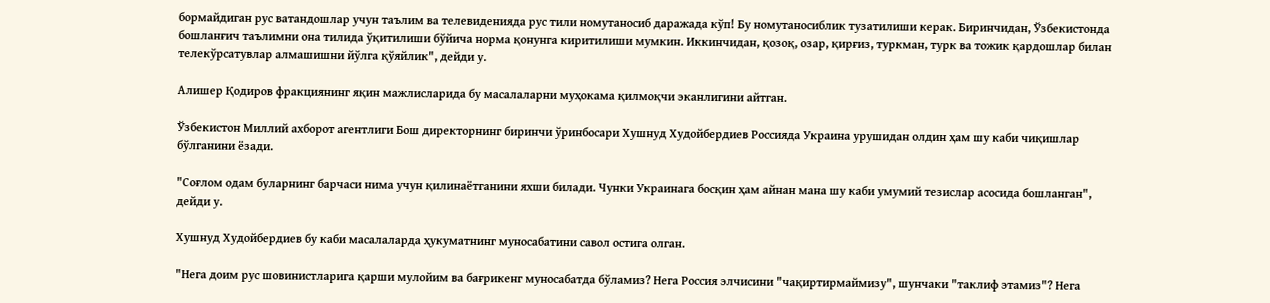бормайдиган рус ватандошлар учун таълим ва телевиденияда рус тили номутаносиб даражада кўп! Бу номутаносиблик тузатилиши керак. Биринчидан, Ўзбекистонда бошланғич таълимни она тилида ўқитилиши бўйича норма қонунга киритилиши мумкин. Иккинчидан, қозоқ, озар, қирғиз, туркман, турк ва тожик қардошлар билан телекўрсатувлар алмашишни йўлга қўяйлик", дейди у.

Алишер Қодиров фракциянинг яқин мажлисларида бу масалаларни муҳокама қилмоқчи эканлигини айтган.

Ўзбекистон Миллий ахборот агентлиги Бош директорнинг биринчи ўринбосари Хушнуд Худойбердиев Россияда Украина урушидан олдин ҳам шу каби чиқишлар бўлганини ёзади.

"Соғлом одам буларнинг барчаси нима учун қилинаётганини яхши билади. Чунки Украинага босқин ҳам айнан мана шу каби умумий тезислар асосида бошланган", дейди у.

Хушнуд Худойбердиев бу каби масалаларда ҳукуматнинг муносабатини савол остига олган.

"Нега доим рус шовинистларига қарши мулойим ва бағрикенг муносабатда бўламиз? Нега Россия элчисини "чақиртирмаймизу", шунчаки "таклиф этамиз"? Нега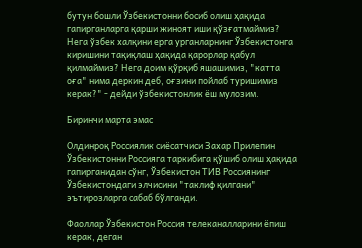бутун бошли Ўзбекистонни босиб олиш ҳақида гапирганларга қарши жиноят иши қўзғатмаймиз? Нега ўзбек халқини ерга урганларнинг Ўзбекистонга киришини тақиқлаш ҳақида қарорлар қабул қилмаймиз? Нега доим қўрқиб яшашимиз, "катта оға" нима деркин деб, оғзини пойлаб туришимиз керак?" - дейди ўзбекистонлик ёш мулозим.

Биринчи марта эмас

Олдинроқ Россиялик сиёсатчиси Захар Прилепин Ўзбекистонни Россияга таркибига қўшиб олиш ҳақида гапирганидан сўнг, Ўзбекистон ТИВ Россиянинг Ўзбекистондаги элчисини "таклиф қилгани" эътирозларга сабаб бўлганди.

Фаоллар Ўзбекистон Россия телеканалларини ёпиш керак, деган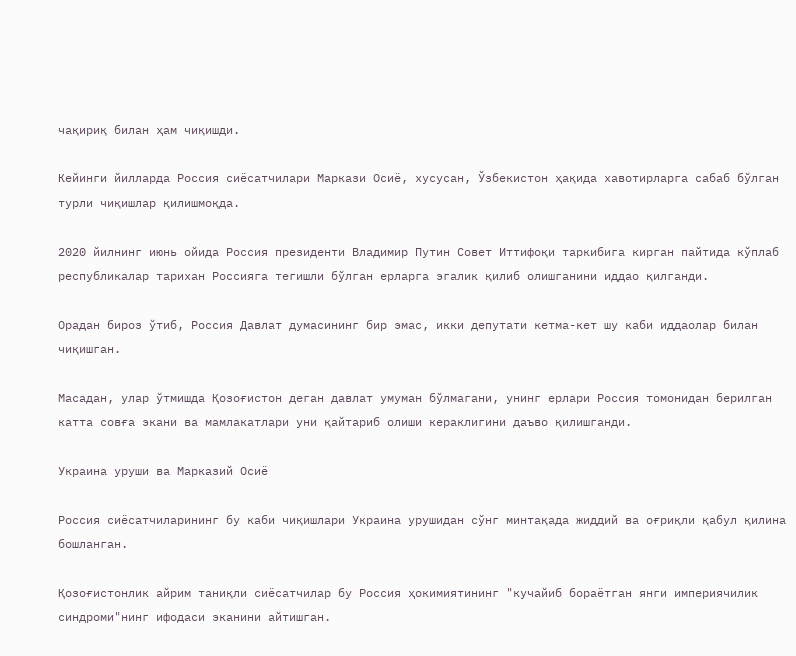чақириқ билан ҳам чиқишди.

Кейинги йилларда Россия сиёсатчилари Маркази Осиё, хусусан, Ўзбекистон ҳақида хавотирларга сабаб бўлган турли чиқишлар қилишмоқда.

2020 йилнинг июнь ойида Россия президенти Владимир Путин Совет Иттифоқи таркибига кирган пайтида кўплаб республикалар тарихан Россияга тегишли бўлган ерларга эгалик қилиб олишганини иддао қилганди.

Орадан бироз ўтиб, Россия Давлат думасининг бир эмас, икки депутати кетма-кет шу каби иддаолар билан чиқишган.

Масадан, улар ўтмишда Қозоғистон деган давлат умуман бўлмагани, унинг ерлари Россия томонидан берилган катта совға экани ва мамлакатлари уни қайтариб олиши кераклигини даъво қилишганди.

Украина уруши ва Марказий Осиё

Россия сиёсатчиларининг бу каби чиқишлари Украина урушидан сўнг минтақада жиддий ва оғриқли қабул қилина бошланган.

Қозоғистонлик айрим таниқли сиёсатчилар бу Россия ҳокимиятининг "кучайиб бораётган янги империячилик синдроми"нинг ифодаси эканини айтишган.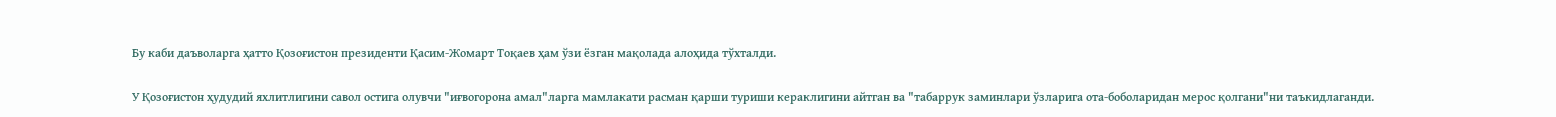Бу каби даъволарга ҳатто Қозоғистон президенти Қасим-Жомарт Тоқаев ҳам ўзи ёзган мақолада алоҳида тўхталди.

У Қозоғистон ҳудудий яхлитлигини савол остига олувчи "иғвогорона амал"ларга мамлакати расман қарши туриши кераклигини айтган ва "табаррук заминлари ўзларига ота-боболаридан мерос қолгани"ни таъкидлаганди.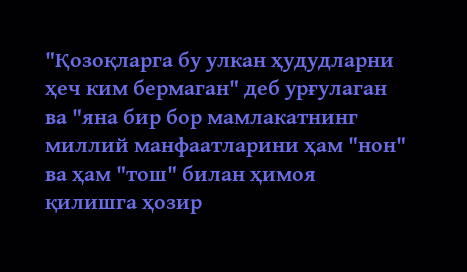"Қозоқларга бу улкан ҳудудларни ҳеч ким бермаган" деб урғулаган ва "яна бир бор мамлакатнинг миллий манфаатларини ҳам "нон" ва ҳам "тош" билан ҳимоя қилишга ҳозир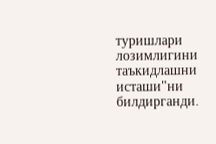туришлари лозимлигини таъкидлашни исташи"ни билдирганди.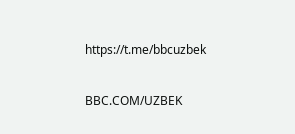https://t.me/bbcuzbek

BBC.COM/UZBEK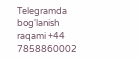Telegramda bog'lanish raqami +44 7858860002